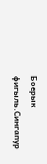Боерык фигыль.Сингапур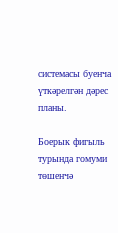системасы буенча үткәрелгән дәрес планы.

Боерык фигыль турында гомуми төшенчә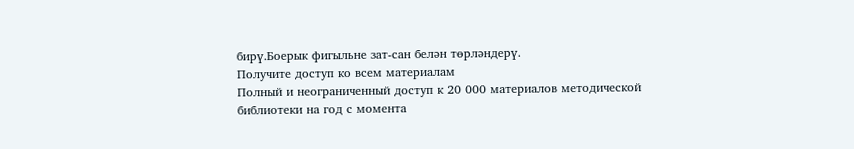бирү.Боерык фигыльне зат-сан белән төрләндерү.
Получите доступ ко всем материалам
Полный и неограниченный доступ к 20 000 материалов методической библиотеки на год с момента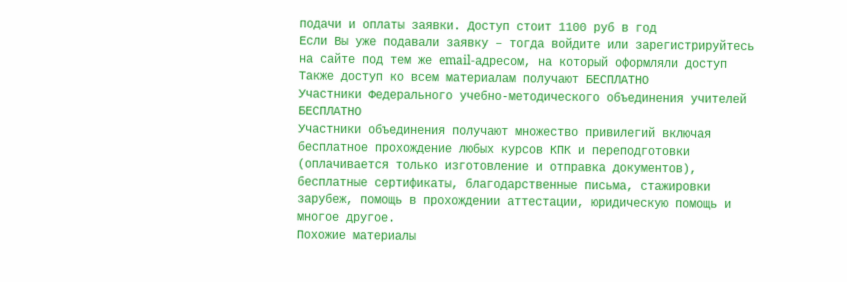подачи и оплаты заявки. Доступ стоит 1100 руб в год
Если Вы уже подавали заявку – тогда войдите или зарегистрируйтесь на сайте под тем же email-адресом, на который оформляли доступ
Также доступ ко всем материалам получают БЕСПЛАТНО
Участники Федерального учебно-методического объединения учителей
БЕСПЛАТНО
Участники объединения получают множество привилегий включая бесплатное прохождение любых курсов КПК и переподготовки (оплачивается только изготовление и отправка документов), бесплатные сертификаты, благодарственные письма, стажировки зарубеж, помощь в прохождении аттестации, юридическую помощь и многое другое.
Похожие материалы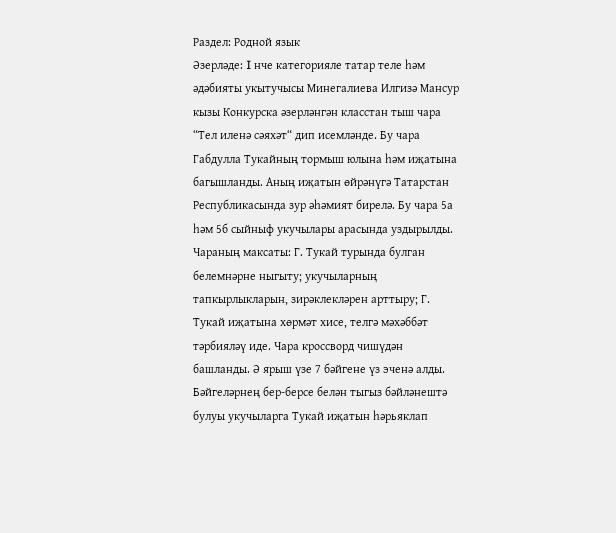Раздел: Родной язык
Әзерләде: I нче категорияле татар теле һәм әдәбияты укытучысы Минегалиева Илгизә Мансур кызы Конкурска әзерләнгән класстан тыш чара “Тел иленә сәяхәт“ дип исемләнде. Бу чара Габдулла Тукайның тормыш юлына һәм иҗатына багышланды. Аның иҗатын өйрәнүгә Татарстан Республикасында зур әһәмият бирелә. Бу чара 5а һәм 5б сыйныф укучылары арасында уздырылды. Чараның максаты: Г. Тукай турында булган белемнәрне ныгыту; укучыларның тапкырлыкларын, зирәклекләрен арттыру; Г. Тукай иҗатына хөрмәт хисе, телгә мәхәббәт тәрбияләү иде. Чара кроссворд чишүдән башланды. Ә ярыш үзе 7 бәйгене үз эченә алды. Бәйгеләрнең бер-берсе белән тыгыз бәйләнештә булуы укучыларга Тукай иҗатын һәрьяклап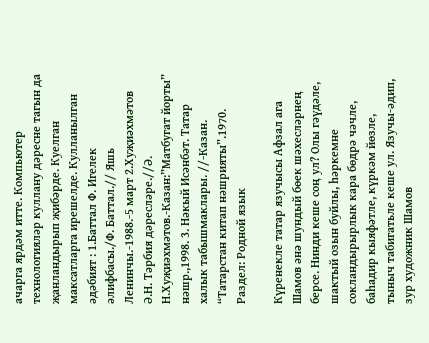ачарга ярдәм итте. Компьютер технологияләр куллану дәресне тагын да җанландырып җибәрде. Куелган максатларга ирешелде. Кулланылган әдәбият : 1.Баттал Ф. Игелек әлифбасы./Ф. Баттал.// Яшь Ленинчы.-1988.-5 март 2.Хуҗиәхмәтов Ә.Н. Тәрбия дәресләре.//Ә. Н.Хуҗиәхмәтов.-Казан:”Матбугат йорты” нәшр.,1998. 3. Нәкый Исәнбәт. Татар халык табышмаклары. //-Казан. “Татарстан китап нәшрияты”.1970.
Раздел: Родной язык

Күренекле татар язучысы Афзал ага Шамов әнә шундый бөек шәхесләрнең берсе. Нинди кеше соң ул? Олы гәүдәле, шактый озын буйлы, һәркемне сокландырырлык кара бөдрә чәчле, баһадир кыяфәтле, күркәм йөзле, тыныч табигатьле кеше ул. Язучы-әдип, зур художник Шамов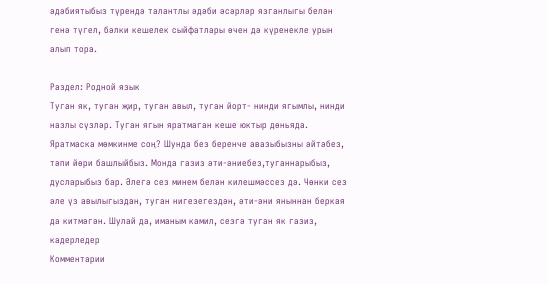әдәбиятыбыз түрендә талантлы әдәби әсәрләр язганлыгы белән генә түгел, бәлки кешелек сыйфатлары өчен дә күренекле урын алып тора.

Раздел: Родной язык
Туган як, туган җир, туган авыл, туган йорт- нинди ягымлы, нинди назлы сүзләр. Туган ягын яратмаган кеше юктыр дөньяда. Яратмаска мөмкинме соң? Шунда без беренче авазыбызны әйтәбез, тәпи йөри башлыйбыз. Монда газиз әти-әниебез,туганнарыбыз, дусларыбыз бар. Әлегә сез минем белән килешмәссез дә. Чөнки сез әле үз авылыгыздан, туган нигезегездән, әти-әни яныннан беркая да китмәгән. Шулай да, иманым камил, сезгә туган як газиз, кадерледер
Комментарии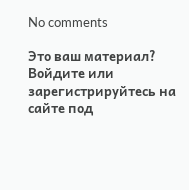No comments

Это ваш материал?
Войдите или зарегистрируйтесь на сайте под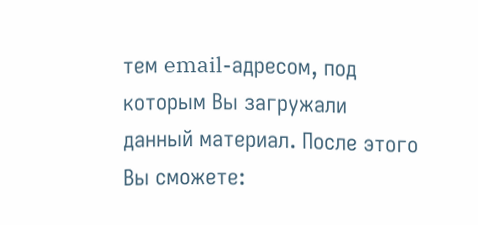тем email-адресом, под которым Вы загружали данный материал. После этого Вы сможете: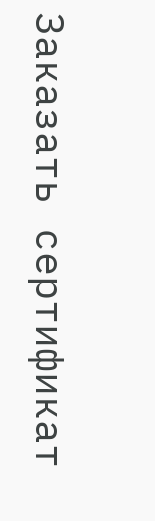Заказать сертификат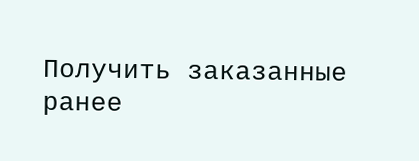Получить заказанные ранее